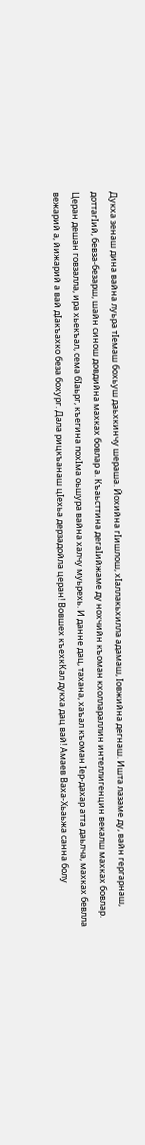Дукха зенаш дина вайна луьра тIемаш бохьуш даьхкинчу шераша. Йохийна гIишлош, хIаллакьхилла адамаш, Iовжийна дегнаш. Ишта лазаме ду, вайн гергарнаш, доттагIий, бевза-безарш, шайн синош довдийна махках бовлар а. Къаьсттина дегаIийжаме ду нохчийн къоман кхоллараллин интеллигенцин векалш махках бовлар. Церан дешан говзалла, ира хьекъал, сема бIаьрг, къегина похIма оьшура вайна халчу муьрехь. И данне дац, тахана, хаъал къоман Iер-дахар атта даьлча, махках бевлла вежарий а, йижарий а вай дIакъахко беза бохург. Дала рицкъанаш цIехьа дерзадойла церан! Вовшех къехкКал дукха дац вай! Амаев Ваха-Хьаьжа санна болу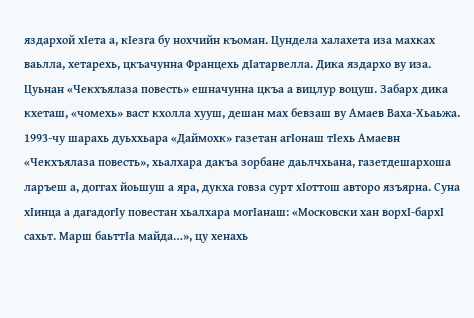яздархой хIета а, кIезга бу нохчийн къоман. Цундела халахета иза махках ваьлла, хетарехь, цкъачунна Францехь дIатарвелла. Дика яздархо ву иза. Цуьнан «Чекхъялаза повесть» ешначунна цкъа а вицлур воцуш. Забарх дика кхеташ, «чомехь» васт кхолла хууш, дешан мах бевзаш ву Амаев Ваха-Хьаьжа. 1993-чу шарахь дуьххьара «Даймохк» газетан агIонаш тIехь Амаевн «Чекхъялаза повесть», хьалхара дакъа зорбане даьлчхьана, газетдешархоша ларъеш а, доггах йоьшуш а яра, дукха говза сурт хIоттош авторо язъярна. Суна хIинца а дагадогIу повестан хьалхара могIанаш: «Московски хан ворхI-бархI сахьт. Марш баьттIа майда…», цу хенахь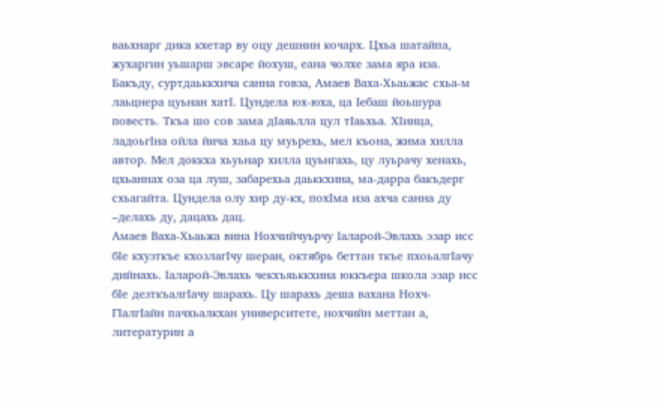ваьхнарг дика кхетар ву оцу дешнин кочарх. Цхьа шатайпа, жухаргин уьшарш эвсаре йохуш, еана чолхе зама яра иза. Бакъду, суртдаьккхича санна говза, Амаев Ваха-Хьаьжас схьа-м лаьцнера цуьнан хатI. Цундела юх-юха, ца Iебаш йоьшура повесть. Ткъа шо сов зама дIаяьлла цул тIаьхьа. ХIинца, ладоьгIна ойла йича хаьа цу муьрехь, мел къона, жима хилла автор. Мел доккха хьуьнар хилла цуьнгахь, цу луьрачу хенахь, цхьаннах оза ца луш, забарехьа даьккхина, ма-дарра бакъдерг схьагайта. Цундела олу хир ду-кх, похIма иза ахча санна ду –делахь ду, дацахь дац.
Амаев Ваха-Хьаьжа вина Нохчийчуьрчу Iаларой-Эвлахь эзар исс бIе кхузткъе кхозлагIчу шеран, октябрь беттан ткъе пхоьалгIачу дийнахь. Iаларой-Эвлахь чекхъяьккхина юккъера школа эзар исс бIе дезткъалгIачу шарахь. Цу шарахь деша вахана Нохч-ГIалгIайн пачхьалкхан университете, нохчийн меттан а, литературин а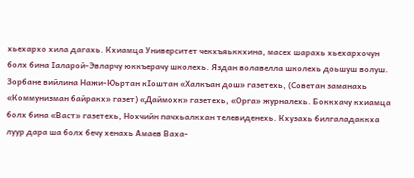хьехархо хила дагахь. Кхиамца Университет чекхъяьккхина, масех шарахь хьехархочун болх бина Iаларой-Эвларчу юккъерачу школехь. Яздан волавелла школехь доьшуш волуш. Зорбане вийлина Нажи-Юьртан кIоштан «Халкъан дош» газетехь, (Советан заманахь «Коммунизман байракх» газет) «Даймохк» газетехь, «Орга» журналехь. Боккхачу кхиамца болх бина «Васт» газетехь, Нохчийн пачхьалкхан телевиденехь. Кхузахь билгаладаккха луур дара ша болх бечу хенахь Амаев Ваха-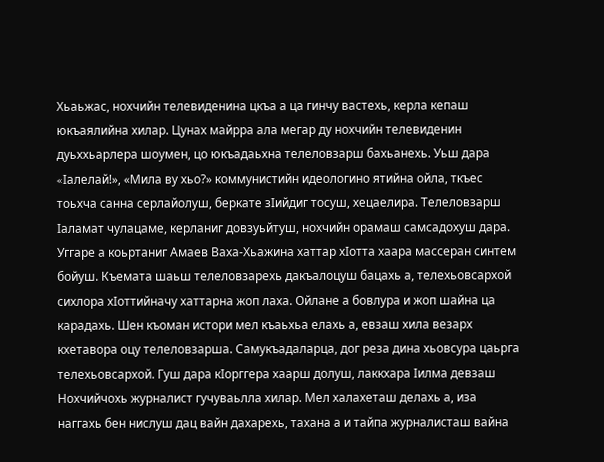Хьаьжас, нохчийн телевиденина цкъа а ца гинчу вастехь, керла кепаш юкъаялийна хилар. Цунах майрра ала мегар ду нохчийн телевиденин дуьххьарлера шоумен, цо юкъадаьхна телеловзарш бахьанехь. Уьш дара «Iалелай!», «Мила ву хьо?» коммунистийн идеологино ятийна ойла, ткъес тоьхча санна серлайолуш, беркате зIийдиг тосуш, хецаелира. Телеловзарш Iаламат чулацаме, керланиг довзуьйтуш, нохчийн орамаш самсадохуш дара. Уггаре а коьртаниг Амаев Ваха-Хьажина хаттар хIотта хаара массеран синтем бойуш. Къемата шаьш телеловзарехь дакъалоцуш бацахь а, телехьовсархой сихлора хIоттийначу хаттарна жоп лаха. Ойлане а бовлура и жоп шайна ца карадахь. Шен къоман истори мел къаьхьа елахь а, евзаш хила везарх кхетавора оцу телеловзарша. Самукъадаларца, дог реза дина хьовсура цаьрга телехьовсархой. Гуш дара кIорггера хаарш долуш, лаккхара Iилма девзаш Нохчийчохь журналист гучуваьлла хилар. Мел халахеташ делахь а, иза наггахь бен нислуш дац вайн дахарехь, тахана а и тайпа журналисташ вайна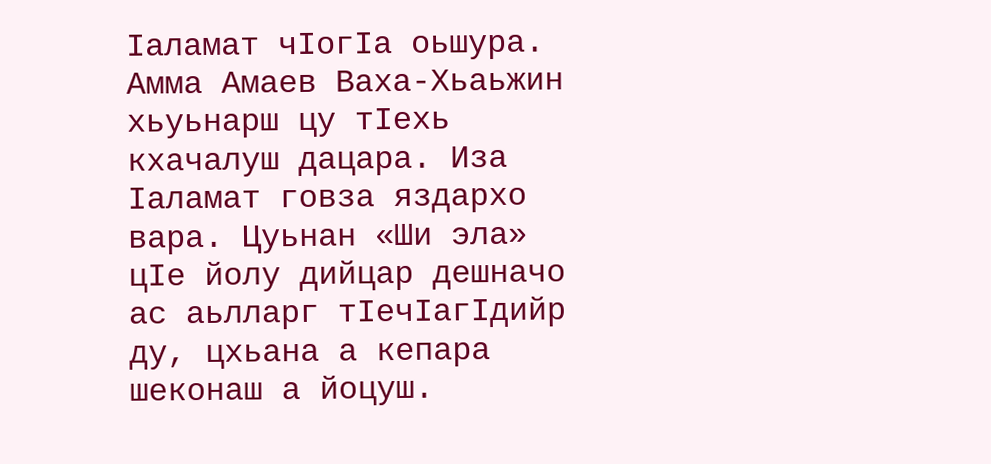Iаламат чIогIа оьшура. Амма Амаев Ваха-Хьаьжин хьуьнарш цу тIехь кхачалуш дацара. Иза Iаламат говза яздархо вара. Цуьнан «Ши эла» цIе йолу дийцар дешначо ас аьлларг тIечIагIдийр ду, цхьана а кепара шеконаш а йоцуш.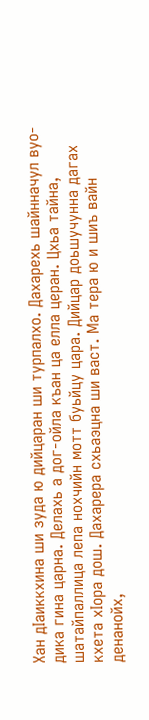Хан дIаиккхина ши зуда ю дийцаран ши турпалхо. Дахарехь шайнначул вуо-дика гина царна. Делахь а дог-ойла къан ца елла церан. Цхьа тайна, шатайпаллица лепа нохчийн мотт буьйцу цара. Дийцар доьшучунна дагах кхета хIора дош. Дахарера схьаэцна ши васт. Ма тера ю и шиъ вайн денанойх,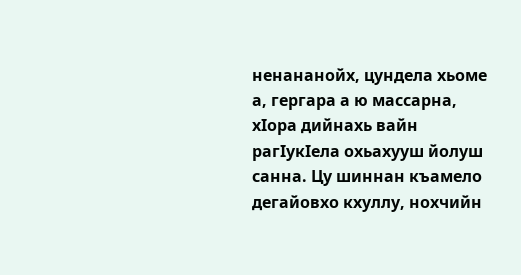ненананойх, цундела хьоме а, гергара а ю массарна, хIора дийнахь вайн рагIукIела охьахууш йолуш санна. Цу шиннан къамело дегайовхо кхуллу, нохчийн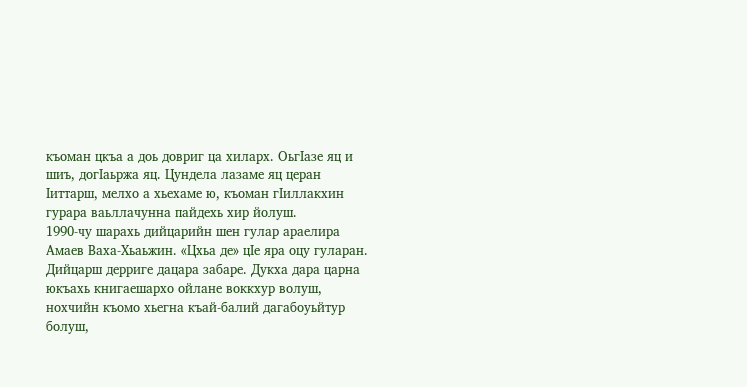къоман цкъа а доь довриг ца хиларх. ОьгIазе яц и шиъ, догIаьржа яц. Цундела лазаме яц церан Iиттарш, мелхо а хьехаме ю, къоман гIиллакхин гурара ваьллачунна пайдехь хир йолуш.
1990-чу шарахь дийцарийн шен гулар араелира Амаев Ваха-Хьаьжин. «Цхьа де» цIе яра оцу гуларан. Дийцарш дерриге дацара забаре. Дукха дара царна юкъахь книгаешархо ойлане воккхур волуш, нохчийн къомо хьегна къай-балий дагабоуьйтур болуш,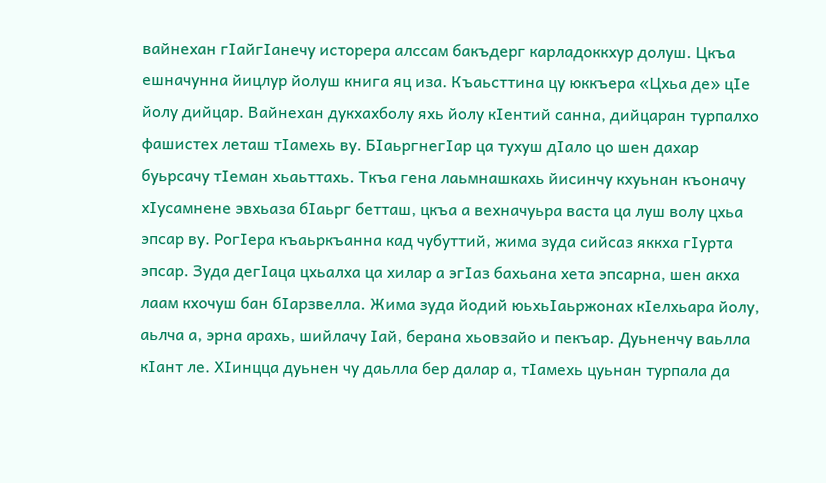вайнехан гIайгIанечу исторера алссам бакъдерг карладоккхур долуш. Цкъа ешначунна йицлур йолуш книга яц иза. Къаьсттина цу юккъера «Цхьа де» цIе йолу дийцар. Вайнехан дукхахболу яхь йолу кIентий санна, дийцаран турпалхо фашистех леташ тIамехь ву. БIаьргнегIар ца тухуш дIало цо шен дахар буьрсачу тIеман хьаьттахь. Ткъа гена лаьмнашкахь йисинчу кхуьнан къоначу хIусамнене эвхьаза бIаьрг бетташ, цкъа а вехначуьра васта ца луш волу цхьа эпсар ву. РогIера къаьркъанна кад чубуттий, жима зуда сийсаз яккха гIурта эпсар. Зуда дегIаца цхьалха ца хилар а эгIаз бахьана хета эпсарна, шен акха лаам кхочуш бан бIарзвелла. Жима зуда йодий юьхьIаьржонах кIелхьара йолу, аьлча а, эрна арахь, шийлачу Iай, берана хьовзайо и пекъар. Дуьненчу ваьлла кIант ле. ХIинцца дуьнен чу даьлла бер далар а, тIамехь цуьнан турпала да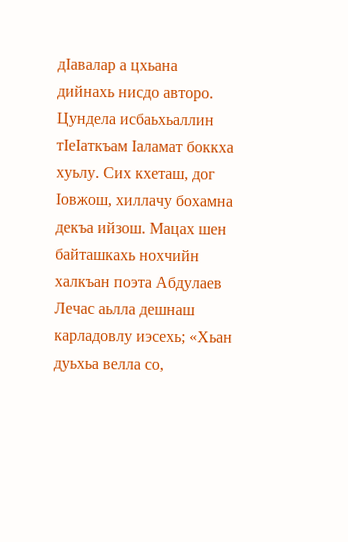дIавалар а цхьана дийнахь нисдо авторо. Цундела исбаьхьаллин тIеIаткъам Iаламат боккха хуьлу. Сих кхеташ, дог Iовжош, хиллачу бохамна декъа ийзош. Мацах шен байташкахь нохчийн халкъан поэта Абдулаев Лечас аьлла дешнаш карладовлу иэсехь; «Хьан дуьхьа велла со,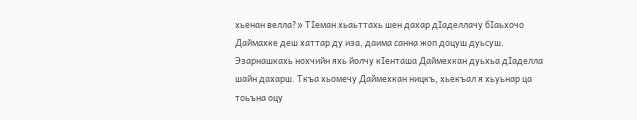хьенан велла?» ТIеман хьаьттахь шен дахар дIаделлачу бIаьхочо Даймахке деш хаттар ду иза, даима санна жоп доцуш дуьсуш. Эзарнашкахь нохчийн яхь йолчу кIенташа Даймехкан дуьхьа дIаделла шайн дахарш. Ткъа хьомечу Даймехкан ницкъ, хьекъал я хьуьнар ца тоьъна оцу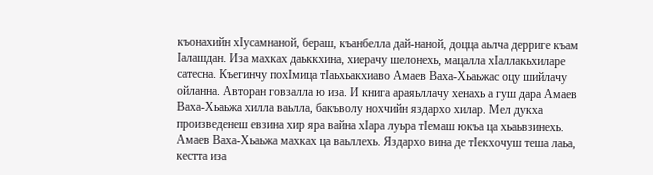къонахийн хIусамнаной, бераш, къанбелла дай-наной, доцца аьлча дерриге къам Iалашдан. Иза махках даьккхина, хиерачу шелонехь, мацалла хIаллакьхиларе сатесна. Къегинчу похIмица тIаьхьакхиаво Амаев Ваха-Хьаьжас оцу шийлачу ойланна. Авторан говзалла ю иза. И книга араяьллачу хенахь а гуш дара Амаев Ваха-Хьаьжа хилла ваьлла, бакъволу нохчийн яздархо хилар. Мел дукха произведенеш евзина хир яра вайна хIара луьра тIемаш юкъа ца хьаьвзинехь. Амаев Ваха-Хьаьжа махках ца ваьллехь. Яздархо вина де тIекхочуш теша лаьа, кестта иза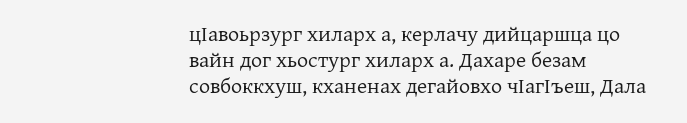цIавоьрзург хиларх а, керлачу дийцаршца цо вайн дог хьостург хиларх а. Дахаре безам совбоккхуш, кханенах дегайовхо чIагIъеш, Дала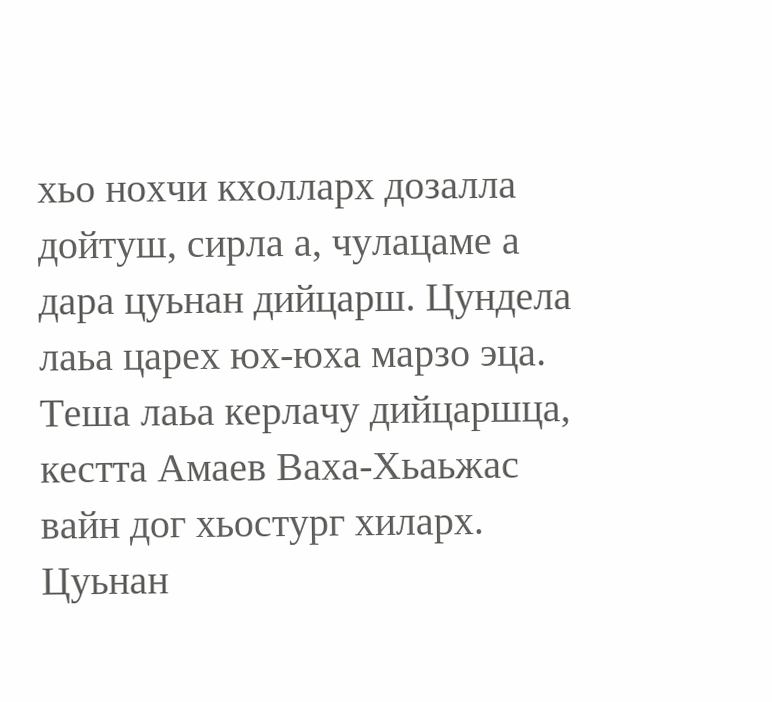хьо нохчи кхолларх дозалла дойтуш, сирла а, чулацаме а дара цуьнан дийцарш. Цундела лаьа царех юх-юха марзо эца. Теша лаьа керлачу дийцаршца, кестта Амаев Ваха-Хьаьжас вайн дог хьостург хиларх. Цуьнан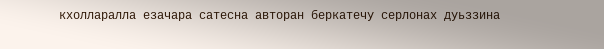кхолларалла езачара сатесна авторан беркатечу серлонах дуьззина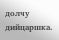долчу дийцаршка.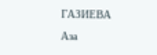ГАЗИЕВА Аза